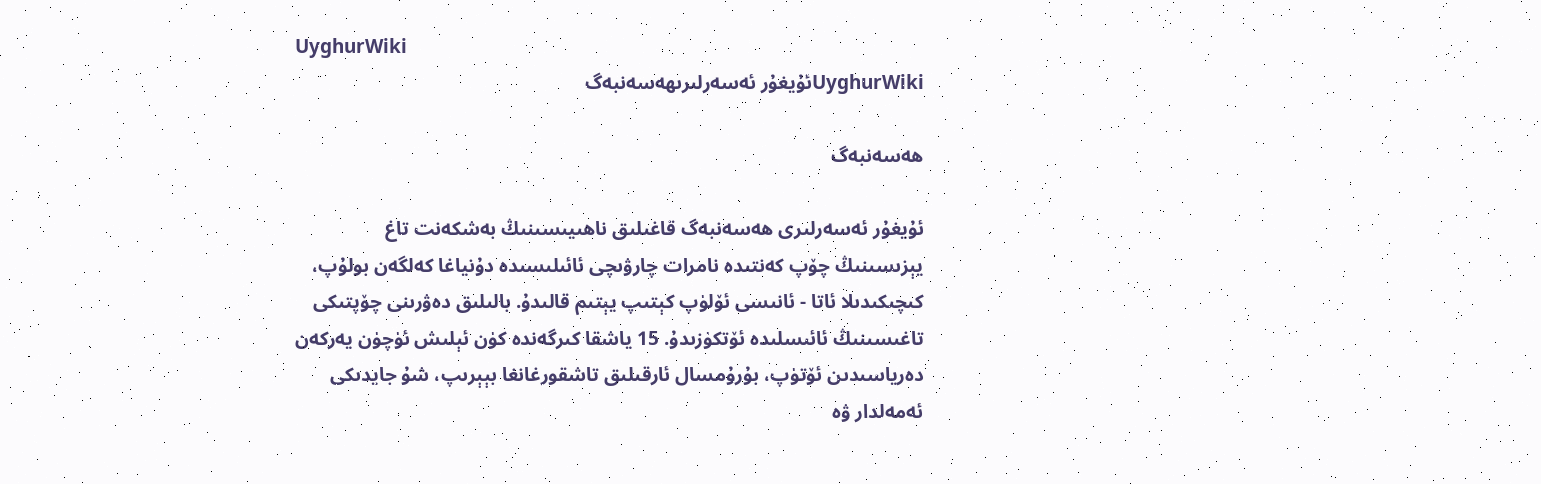UyghurWiki
UyghurWikiئۇيغۇر ئەسەرلىرىھەسەنبەگ

ھەسەنبەگ

ئۇيغۇر ئەسەرلىرى ھەسەنبەگ قاغىلىق ناھىيىسىنىڭ بەشكەنت تاغ يېزىسىنىڭ چۆپ كەنتىدە نامرات چارۋىچى ئائىلىسىدە دۇنياغا كەلگەن بولۇپ، كىچىكىدىلا ئاتا - ئانىسى ئۆلۈپ كېتىپ يېتىم قالىدۇ. بالىلىق دەۋرىنى چۆپتىكى تاغىسىنىڭ ئائىسلىدە ئۆتكۈزىدۇ. 15 ياشقا كىرگەندە كۈن ئېلىش ئۈچۈن يەركەن دەرياسىدىن ئۆتۈپ، بۇرۇمسال ئارقىلىق تاشقورغانغا بېېرىپ، شۇ جايدىكى ئەمەلدار ۋە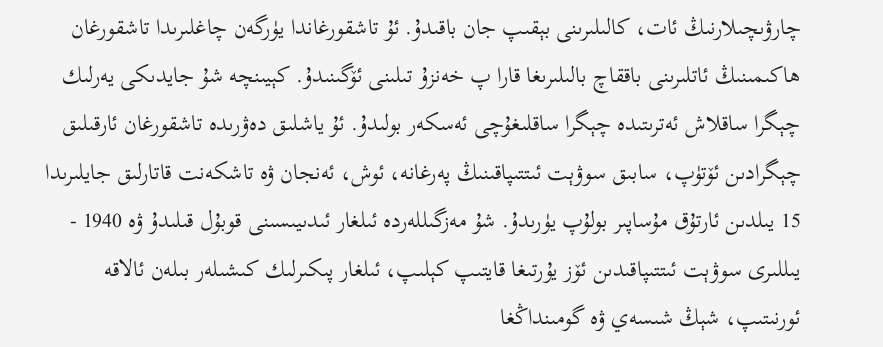چارۋىچىلارنىڭ ئات، كالىلىرىنى بېقىپ جان باقىدۇ. ئۇ تاشقورغاندا يۈرگەن چاغلىرىدا تاشقورغان ھاكىمىنىڭ ئاتلىرىنى باققاچ بالىلىرىغا قارا پ خەنزۇ تىلىنى ئۆگىنىدۇ. كېيىنچە شۇ جايدىكى يەرلىك چېگرا ساقلاش ئەترىتىدە چېگرا ساقلىغۇچى ئەسكەر بولىدۇ. ئۇ ياشلىق دەۋرىدە تاشقورغان ئارقىلىق چېگرادىن ئۆتۈپ، سابىق سوۋېت ئىتتىپاقىنىڭ پەرغانە، ئوش، ئەنجان ۋە تاشكەنت قاتارلىق جايلىرىدا 15 يىلدىن ئارتۇق مۇساپىر بولۇپ يۈرىدۇ. شۇ مەزگىللەردە ئىلغار ئىدىيىسىنى قوبۇل قىلىدۇ ۋە 1940 - يىللىرى سوۋېت ئىتتىپاقىدىن ئۆز يۇرتىغا قايتىپ كېلىپ، ئىلغار پىكىرلىك كىشىلەر بىلەن ئالاقە ئورنىتىپ، شېڭ شىسەي ۋە گومىنداڭغا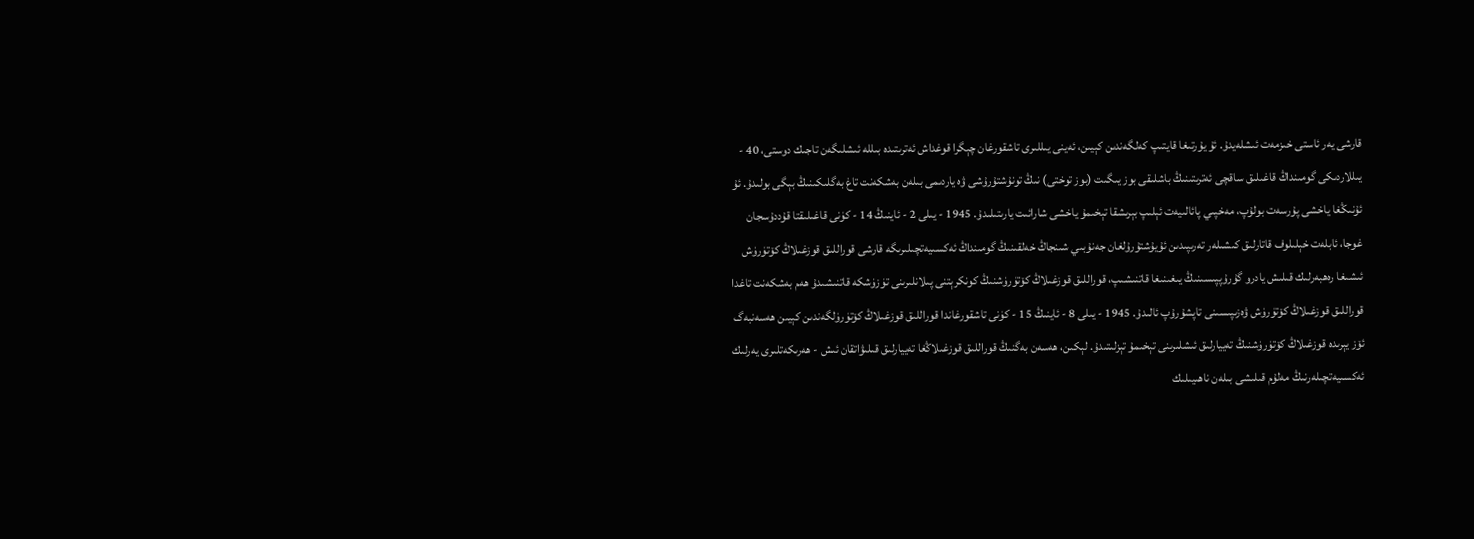قارشى يەر ئاستى خىزمەت ئىشلەيدۇ. ئۇ يۇرتىغا قايتىپ كەلگەندىن كېيىن، ئەينى يىللىرى تاشقورغان چېگرا قوغداش ئەترىتىدە بىللە ئىشلىگەن تاجىك دوستى، 40 - يىللاردىكى گومىنداڭ قاغىلىق ساقچى ئەترىتىنىڭ باشلىقى بوز يىگىت (بوز توختى) نىڭ تونۇشتۇرۇشى ۋە ياردىمى بىلەن بەشكەنت تاغ بەگلىكىنىڭ بېگى بولىدۇ. ئۇ ئۇنىڭغا ياخشى پۇرسەت بولۇپ، مەخپىي پائالىيەت ئېلىپ بېرىشقا تېخىمۇ ياخشى شارائىت يارىتىلىدۇ. 1945 - يىلى 2 - ئاينىڭ 14 - كۈنى قاغىلىقتا قۇددۇسجان غوجا، ئابلەت خېلىلوف قاتارلىق كىشىلەر تەرىپىدىن ئۇيۇشتۇرۇلغان جەنۇبىي شىنجاڭ خەلقىنىڭ گومىنداڭ ئەكسىيەتچىلىرىگە قارشى قوراللىق قوزغىلاڭ كۆتۈرۈش ئىشىغا رەھبەرلىك قىلىش يادرو گۇرۇپپىسىنىڭ يىغىنىغا قاتنىشىپ، قوراللىق قوزغىلاڭ كۆتۈرۈشنىڭ كونكرېتنى پىلانلىرىنى تۈزۈشكە قاتنىشىدۇ ھەم بەشكەنت تاغدا قوراللىق قوزغىلاڭ كۆتۈرۈش ۋەزىپىسىنى تاپشۇرۇپ ئالىدۇ. 1945 - يىلى 8 - ئاينىڭ 15 - كۈنى تاشقورغاندا قوراللىق قوزغىلاڭ كۆتۈرۈلگەندىن كېيىن ھەسەنبەگ ئۆز يېرىدە قوزغىلاڭ كۆتۈرۈشنىڭ تەييارلىق ئىشلىرىنى تېخىمۇ تېزلىتىدۇ. لېكىن، ھەسەن بەگنىڭ قوراللىق قوزغىلاڭغا تەييارلىق قىلىۋاتقان ئىش - ھەرىكەتلىرى يەرلىك ئەكسىيەتچىلەرنىڭ مەلۇم قىلىشى بىلەن ناھىيىلىك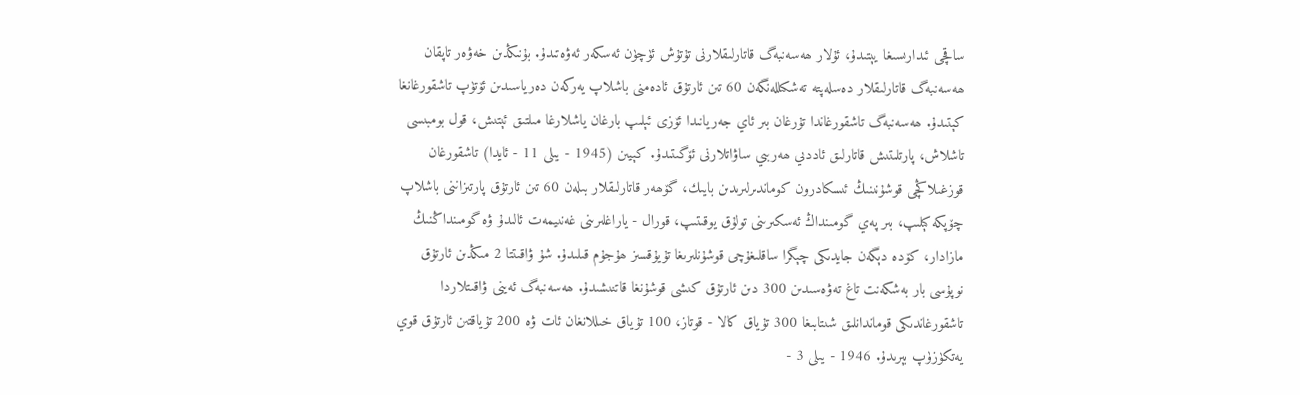ساقچى ئىدارىسىغا يېتىدۇ، ئۇلار ھەسەنبەگ قاتارلىقلارنى تۇتۇش ئۈچۈن ئەسكەر ئەۋەتىدۇ. بۇنىڭدىن خەۋەر تاپقان ھەسەنبەگ قاتارلىقلار دەسلەپتە تەشكىللەنگەن 60 تىن ئارتۇق ئادەمنى باشلاپ يەركەن دەرياسىدىن ئۆتۈپ تاشقورغانغا كېتىدۇ. ھەسەنبەگ تاشقورغاندا تۇرغان بىر ئاي جەريانىدا ئۆزى ئېلىپ بارغان ياشلارغا مىلتىق ئېتىش، قول بومبىسى تاشلاش، پارتلىتىش قاتارلىق ئاددىي ھەربىي ساۋاتلارنى ئۆگىتىدۇ. كېيىن (1945 - يىلى 11 - ئايدا) تاشقورغان قوزغىلاڭچى قوشۇنىنىڭ ئىسكادرون كوماندىرلىرىدىن بايىك، گۆھەر قاتارلىقلار بىلەن 60 تىن ئارتۇق پارتىزاننى باشلاپ چۆپكە كېلىپ، بىر پەي گومىنداڭ ئەسكىرىنى تولۇق يوقىتىپ، قورال - ياراغلىرىنى غەنىيمەت ئالىدۇ ۋە گومىنداڭنىڭ مازادار، كۆدە دېگەن جايدىكى چېگرا ساقلىغۇچى قوشۇنلىرىغا تۇيۇقسىز ھۇجۇم قىلىدۇ. شۇ ۋاقىتتا 2 مىڭدىن ئارتۇق نوپۇسى بار بەشكەنت تاغ تەۋەسىدىن 300 دىن ئارتۇق كىشى قوشۇنغا قاتنىشىدۇ. ھەسەنبەگ ئەينى ۋاقىتلاردا تاشقورغاندىكى قوماندانلىق شىتابىغا 300 تۇياق كالا - قوتاز، 100 تۇياق خىللانغان ئات ۋە 200 تۇياقتىن ئارتۇق قوي يەتكۈزۈپ بېرىدۇ. 1946 - يىلى 3 -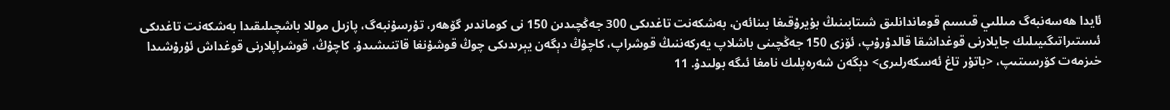ئايدا ھەسەنبەگ مىللىي قىسىم قوماندانلىق شىتابىنىڭ بۇيرۇقىغا بىنائەن، بەشكەنت تاغدىكى 300 جەڭچىدىن 150 نى كوماندىر گۆھەر، تۇرسۇنبەگ، پازىل موللا باشچىلىقىدا بەشكەنت تاغدىكى ئىستىراتىگىيىلىك جايلارنى قوغداشقا قالدۇرۇپ، ئۆزى 150 جەڭچىنى باشلاپ يەركەننىڭ قوشراپ، كاچۇڭ دېگەن يېرىدىكى چوڭ قوشۇنغا قاتنىشىدۇ. كاچۇڭ، قوشراپلارنى قوغداش ئۇرۇشىدا خىزمەت كۆرسىتىپ، <باتۇر تاغ ئەسكەرلىرى> دېگەن شەرەپلىك نامغا ئىگە بولىدۇ. 11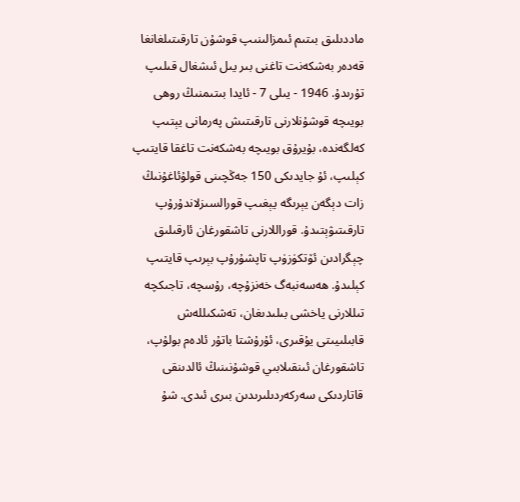ماددىلىق بىتىم ئىمزالىنىپ قوشۇن تارقىتىلغانغا قەدەر بەشكەنت تاغنى بىر يىل ئىشغال قىلىپ تۇرىدۇ. 1946 - يىلى 7 - ئايدا بىتىمنىڭ روھى بويىچە قوشۇنلارنى تارقىتىش پەرمانى يېتىپ كەلگەندە، بۇيرۇق بويىچە بەشكەنت تاغقا قايتىپ كېلىپ، ئۇ جايدىكى 150 جەڭچىنى قولۇئاغۇنىڭ زات دېگەن يېرىگە يېغىپ قورالسىزلاندۇرۇپ تارقىتىۋېتىدۇ. قوراللارنى تاشقورغان ئارقىلىق چېگرادىن ئۆتكۈزۈپ تاپشۇرۇپ بېرىپ قايتىپ كېلىدۇ. ھەسەنبەگ خەنزۇچە، رۇسچە، تاجىكچە تىللارنى ياخشى بىلىدىغان، تەشكىللەش قابىلىيىتى يۇقىرى، ئۇرۇشتا باتۇر ئادەم بولۇپ، تاشقورغان ئىنقىلابىي قوشۇنىنىڭ ئالدىنقى قاتاردىكى سەركەردىلىرىدىن بىرى ئىدى. شۇ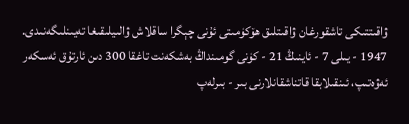ۋاقىتتىكى تاشقورغان ۋاقىتلىق ھۆكۈمىتى ئۇنى چېگرا ساقلاش ۋالىيلىقىغا تەيىنلىگەنىدى. 1947 - يىلى 7 - ئاينىڭ 21 - كۈنى گومىنداڭ بەشكەنت تاغقا 300 دىن ئارتۇق ئەسكەر ئەۋەتىپ، ئىنقىلابقا قاتناشقانلارنى بىر - بىرلەپ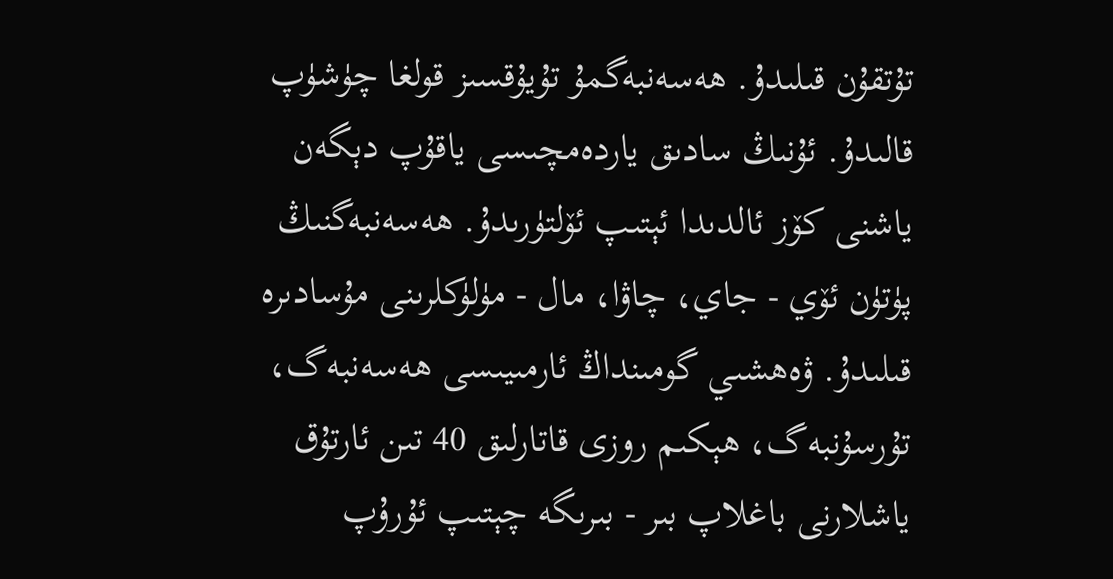تۇتقۇن قىلىدۇ. ھەسەنبەگمۇ تۇيۇقسىز قولغا چۈشۈپ قالىدۇ. ئۇنىڭ سادىق ياردەمچىسى ياقۇپ دېگەن ياشنى كۆز ئالدىدا ئېتىپ ئۆلتۈرىدۇ. ھەسەنبەگنىڭ پۈتۈن ئۆي - جاي، چاۋا، مال - مۈلۈكلرىنى مۇسادىرە قىلىدۇ. ۋەھشىي گومىنداڭ ئارمىيىسى ھەسەنبەگ، تۇرسۇنبەگ، ھېكىم روزى قاتارلىق 40 تىن ئارتۇق ياشلارنى باغلاپ بىر - بىرىگە چېتىپ ئۇرۇپ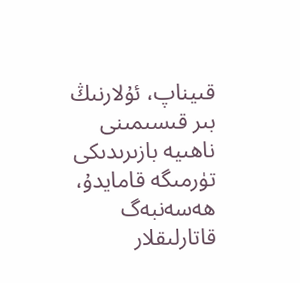قىيناپ، ئۇلارنىڭ بىر قىسىمىنى ناھىيە بازىرىدىكى تۈرمىگە قامايدۇ، ھەسەنبەگ قاتارلىقلار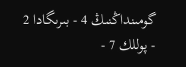گومىنداڭنىڭ 4 - بىرىگادا 2 - پوللك 7 -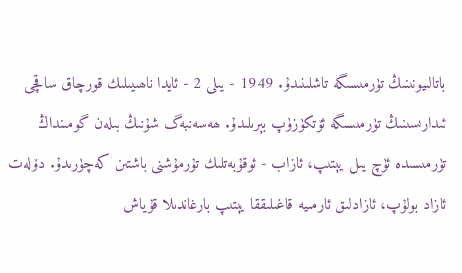باتالىيونىنىڭ تۈرمىسىگە تاشلىنىدۇ. 1949 - يىلى 2 - ئايدا ناھىيىلىك قورچاق ساقچى ئىدارىسىنىڭ تۈرمىسىگە ئۆتكۈزۈپ بېرىلىدۇ. ھەسەنبەگ شۇنىڭ بىلەن گومىنداڭ تۈرمىسىدە ئۈچ يىل يېتىپ، ئازاب - ئوقۇبەتلىك تۇرمۇشنى باشتىن كەچۈرىدۇ. دۆلەت ئازاد بولۇپ، ئازادلىق ئارمىيە قاغىلىققا يېتىپ بارغاندىلا قۇياش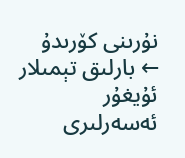نۇرىنى كۆرىدۇ
← بارلىق تېمىلار ئۇيغۇر ئەسەرلىرى